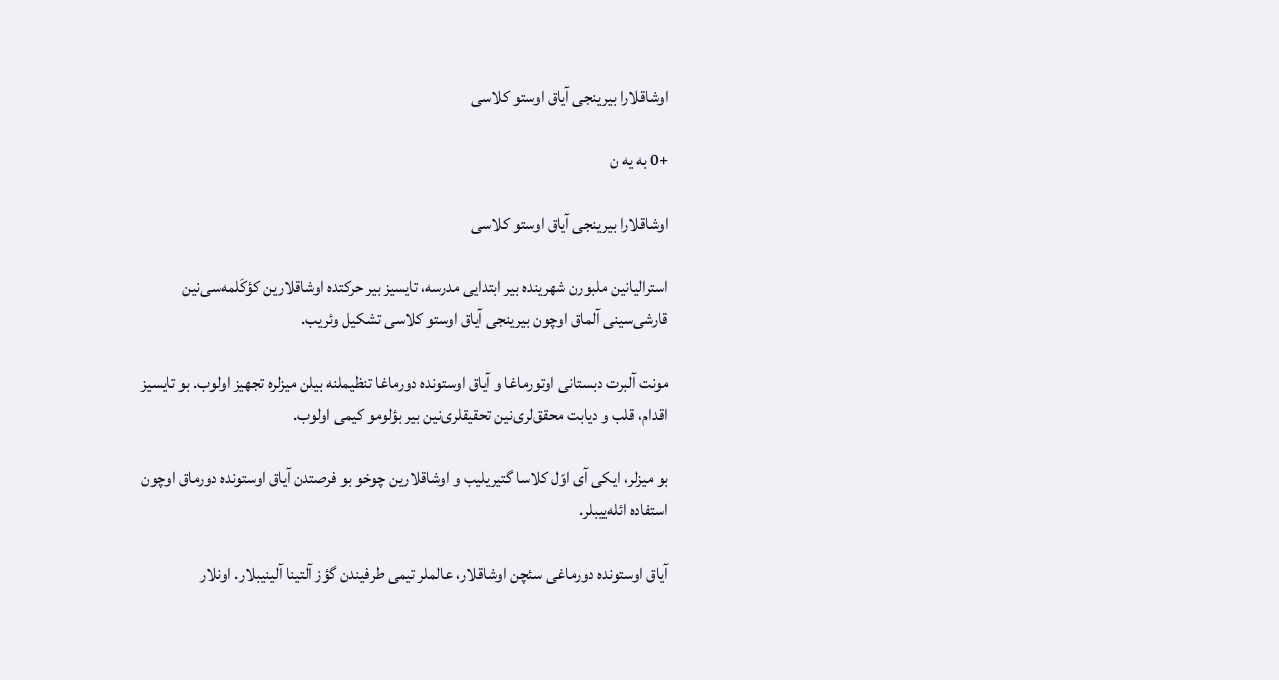اوشاقلارا بیرینجی آیاق اوستو كلاسی

+0 به یه ن

اوشاقلارا بیرینجی آیاق اوستو كلاسی

استرالیانین ملبورن شهرینده بیر ابتدایی مدرسه، تایسیز بیر حركتده اوشاقلارین كؤكَلمه‌سی‌نین قارشی‌سینی آلماق اوچون بیرینجی آیاق اوستو كلاسی تشكیل وئریب.

مونت آلبرت دبستانی اوتورماغا و آیاق اوستونده دورماغا تنظیملنه بیلن میزلره تجهیز اولوب. بو تایسیز اقدام، قلب و دیابت محقق‌لری‌نین تحقیقلری‌نین بیر بؤلومو كیمی اولوب.

بو میزلر، ایكی آی اوّل كلاسا گتیریلیب و اوشاقلارین چوخو بو فرصتدن آیاق اوستونده دورماق اوچون استفاده ائله‌ییبلر.

آیاق اوستونده دورماغی سئچن اوشاقلار، عالملر تیمی طرفیندن گؤز آلتینا آلینیبلار. اونلار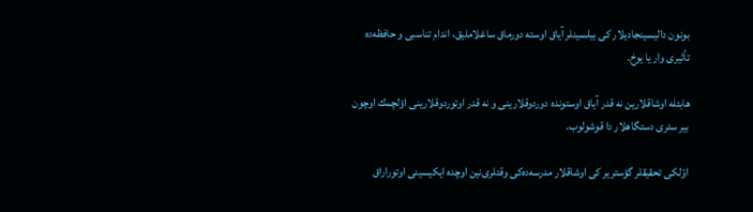بونون دالیسینجادیلار كی بیلسینلر آیاق اوسته دورماق ساغلاملیق، اندام تناسبی و حافظه‌ده تأثیری وار یا یوخ.

هابئله اوشاقلارین نه قدر آیاق اوستونده دوردوقلارینی و نه قدر اوتوردوقلارینی اؤلچمك اوچون بیر سئری دستگاهلار دا قوشولوب.

اوّلكی تحقیقلر گؤستریر كی اوشاقلار مدرسه‌ده‌كی وقتلری‌نین اوچده ایكیسینی اوتوراراق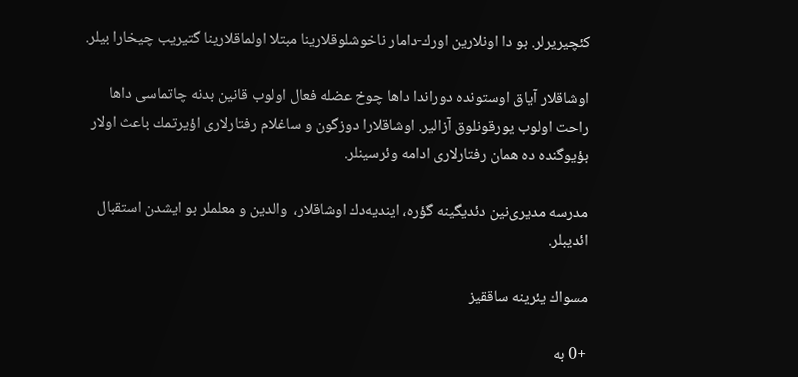كئچیریرلر. بو دا اونلارین اورك-دامار ناخوشلوقلارینا مبتلا اولماقلارینا گتیریب چیخارا بیلر.

اوشاقلار آیاق اوستونده دوراندا داها چوخ عضله فعال اولوب قانین بدنه چاتماسی داها راحت اولوب یورقونلوق آزالیر. اوشاقلارا دوزگون و ساغلام رفتارلاری اؤیرتمك باعث اولار بؤیوگنده‌ ده همان رفتارلاری ادامه وئرسینلر.

مدرسه مدیری‌نین دئدیگینه گؤره، ایندیه‌دك اوشاقلار،  والدین و معلملر بو ایشدن استقبال ائدیبلر.

مسواك یئرینه ساققیز

+0 به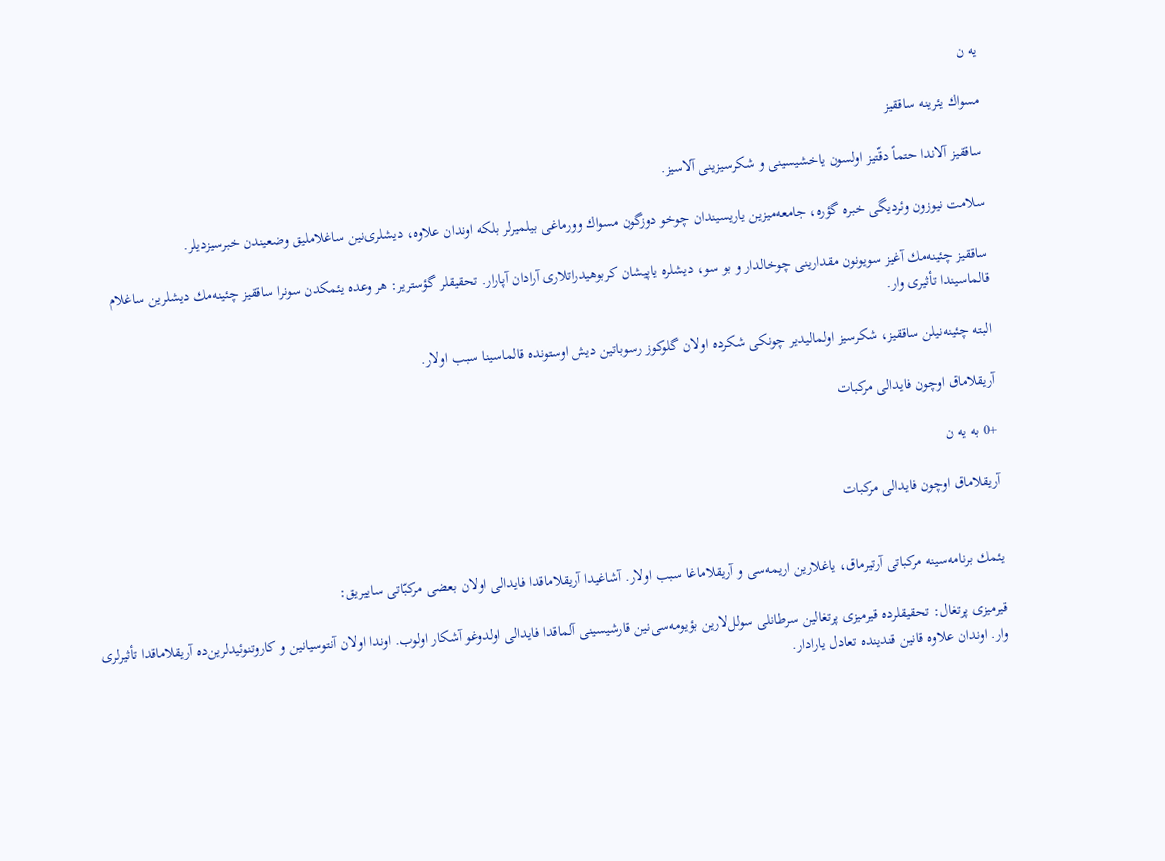یه ن

مسواك یئرینه ساققیز

ساققیز آلاندا حتماً دقّتیز اولسون یاخشیسینی و شكرسیزینی آلاسیز.

سلامت نیوزون وئردیگی خبره گؤره، جامعه‌میزین یاریسیندان چوخو دوزگون مسواك وورماغی بیلمیرلر بلكه اوندان علاوه، دیشلری‌نین ساغلاملیق وضعیندن خبرسیزدیلر.

ساققیز چئینه‌مك آغیز سویونون مقدارینی چوخالدار و بو سو، دیشلره یاپیشان كربوهیدراتلاری آرادان آپارار. تحقیقلر گؤستریر: هر وعده یئمكدن سونرا ساققیز چئینه‌مك دیشلرین ساغلام قالماسیندا تأثیری وار.

البته چئینه‌نیلن ساققیز، شكرسیز اولمالیدیر چونكی شكرده اولان گلوكوز رسوباتین دیش اوستونده قالماسینا سبب اولار.

آریقلاماق اوچون فایدالی مركبات

+0 به یه ن

آریقلاماق اوچون فایدالی مركبات


یئمك برنامه‌سینه مركباتی آرتیرماق، یاغلارین اریمه‌سی و آریقلاماغا سبب اولار. آشاغیدا آریقلاماقدا فایدالی اولان بعضی مركبّاتی ساییریق:

قیرمیزی پرتغال: تحقیقلرده قیرمیزی پرتغالین سرطانلی سولل‌لارین بؤیومه‌سی‌نین قارشیسینی آلماقدا فایدالی اولدوغو آشكار اولوب. اوندا اولان آنتوسیانین و كاروتنوئیدلرین‌ده آریقلاماقدا تأثیرلری وار. اوندان علاوه قانین قندینده تعادل یارادار.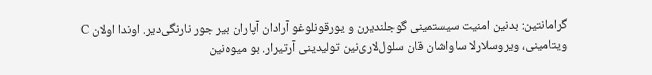گرامانتین: بدنین امنیت سیستمینی گوجلندیرن و یورقونلوغو آرادان آپاران بیر جور نارنگی‌دیر. اوندا اولان C ویتامینی، ویروسلارلا ساواشان قان سلول‌لاری‌نین تولیدینی آرتیرار. بو میوه‌نین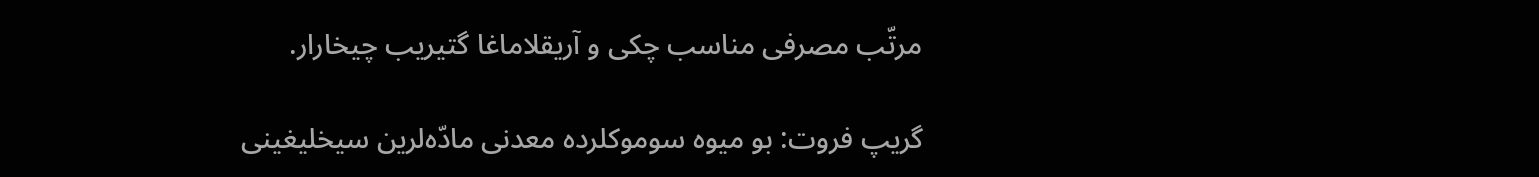مرتّب مصرفی مناسب چكی و آریقلاماغا گتیریب چیخارار.

گریپ فروت: بو میوه سوموكلرده معدنی مادّه‌لرین سیخلیغینی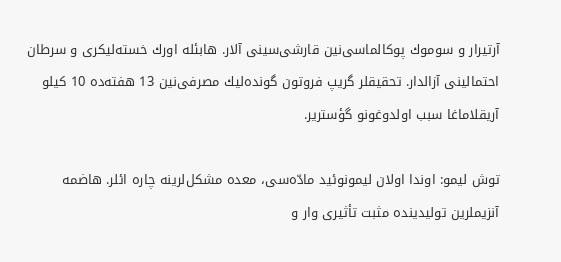آرتیرار و سوموك پوكالماسی‌نین قارشی‌سینی آلار. هابئله اورك خسته‌لیكری و سرطان احتمالینی آزالدار. تحقیقلر گریپ فروتون گونده‌لیك مصرفی‌نین 13 هفته‌ده 10 كیلو آریقلاماغا سبب اولدوغونو گؤستریر.

توش لیمو: اوندا اولان لیمونوئید مادّه‌سی، معده مشكل‌لرینه چاره ائلر. هاضمه آنزیملرین تولیدینده مثبت تأثیری وار و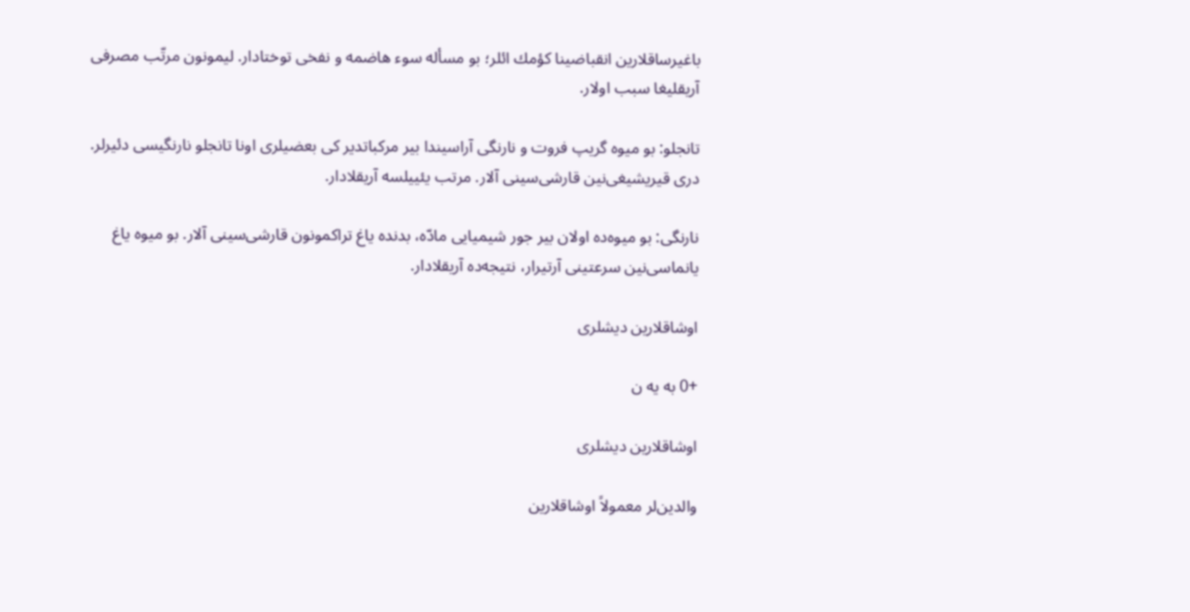باغیرساقلارین انقباضینا كؤمك ائلر؛ بو مسأله سوء هاضمه و نفخی توختادار. لیمونون مرتّب مصرفی آریقلیغا سبب اولار.

تانجلو: بو میوه‌ گریپ فروت و نارنگی آراسیندا بیر مركباتدیر كی بعضیلری اونا تانجلو نارنگیسی دئیرلر. دری‌ قیریشیغی‌نین قارشی‌سینی آلار. مرتب یئییلسه آریقلادار.

نارنگی: بو میوه‌ده اولان بیر جور شیمیایی مادّه، بدنده یاغ تراكمونون قارشی‌سینی آلار. بو میوه یاغ یانماسی‌نین سرعتینی آرتیرار، نتیجه‌ده آریقلادار.

اوشاقلارین دیشلری

+0 به یه ن

اوشاقلارین دیشلری

والدین‌لر معمولاً اوشاقلارین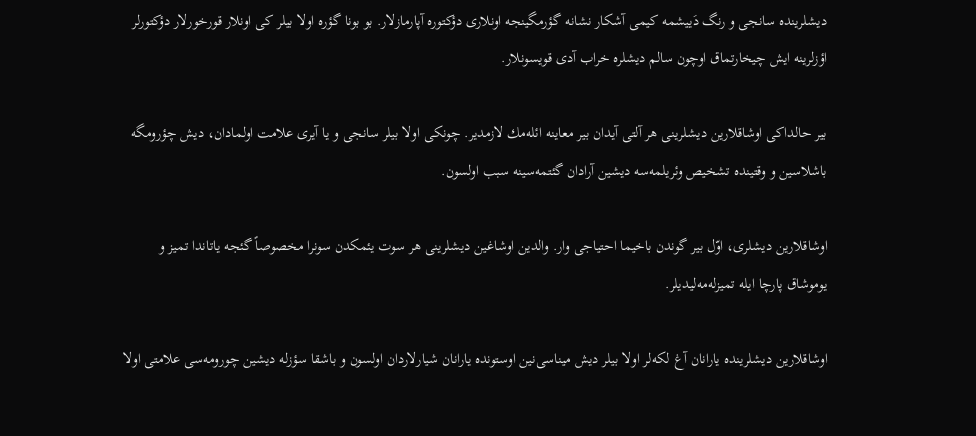دیشلرینده سانجی و رنگ دَییشمه كیمی آشكار نشانه گؤرمگینجه اونلاری دؤكتوره آپارمازلار. بو بونا گؤره اولا بیلر كی اونلار قورخورلار دؤكتورلر اؤزلرینه ایش چیخارتماق اوچون سالم دیشلره خراب آدی قویسونلار.

بیر حالداكی اوشاقلارین دیشلرینی هر آلتی آیدان بیر معاینه ائله‌مك لازمدیر. چونكی اولا بیلر سانجی و یا آیری علامت اولمادان، دیش چؤرومگه باشلاسین و وقتینده تشخیص وئریلمه‌سه دیشین آرادان گئتمه‌سینه سبب اولسون.

اوشاقلارین دیشلری، اوّل بیر گوندن باخیما احتیاجی وار. والدین اوشاغین دیشلرینی هر سوت یئمكدن سونرا مخصوصاً گئجه یاتاندا تمیز و یوموشاق پارچا ایله تمیزله‌مه‌لیدیلر.

اوشاقلارین دیشلرینده یارانان آغ لكه‌لر اولا بیلر دیش میناسی‌نین اوستونده یارانان شیارلاردان اولسون و باشقا سؤزله دیشین چورومه‌سی علامتی اولا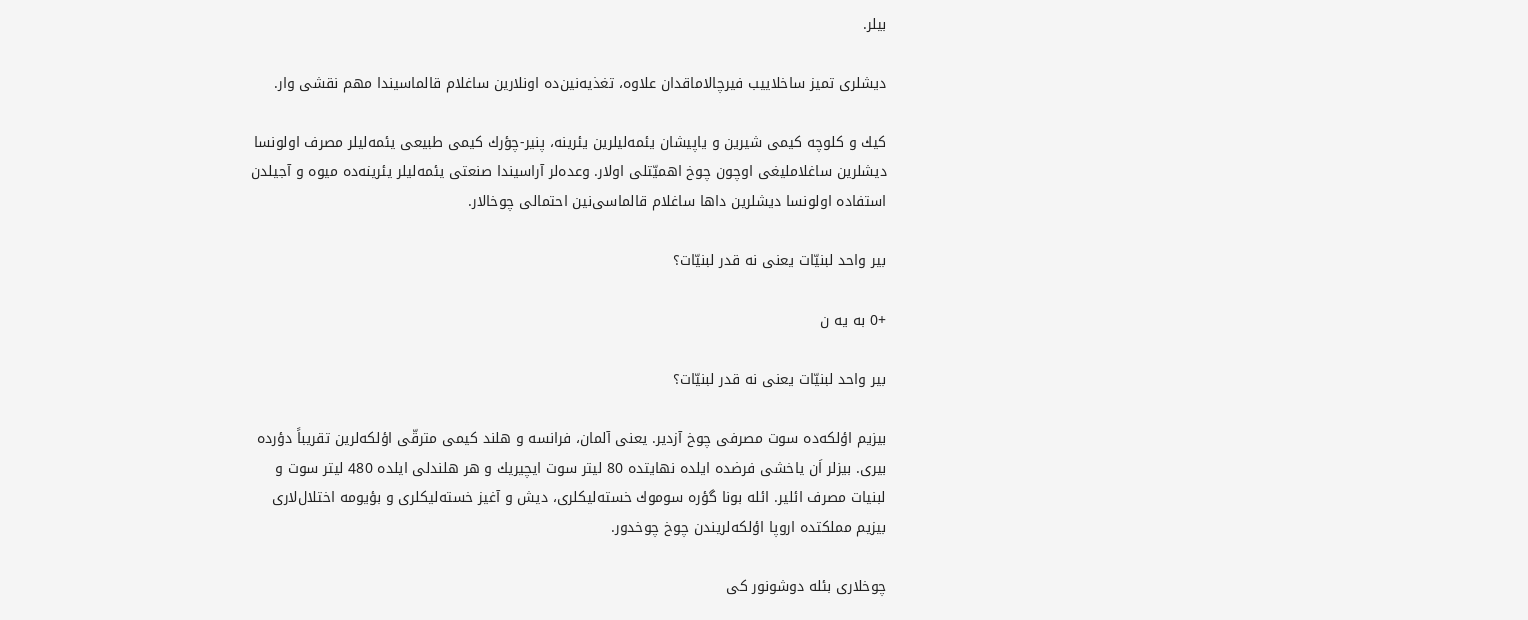بیلر.

دیشلری تمیز ساخلاییب فیرچالاماقدان علاوه، تغذیه‌نین‌ده اونلارین ساغلام قالماسیندا مهم نقشی وار.

كیك و كلوچه كیمی شیرین و یاپیشان یئمه‌لیلرین یئرینه، پنیر-چؤرك كیمی طبیعی یئمه‌لیلر مصرف اولونسا دیشلرین ساغلاملیغی اوچون چوخ اهمیّتلی اولار. وعده‌لر آراسیندا صنعتی یئمه‌لیلر یئرینه‌ده میوه و آجیلدن استفاده اولونسا دیشلرین داها ساغلام قالماسی‌نین احتمالی چوخالار.

بیر واحد لبنیّات یعنی نه قدر لبنیّات؟

+0 به یه ن

بیر واحد لبنیّات یعنی نه قدر لبنیّات؟

بیزیم اؤلكه‌ده سوت مصرفی چوخ آزدیر. یعنی آلمان، فرانسه و هلند كیمی مترقّی اؤلكه‌لرین تقریباً دؤرده بیری. بیزلر اَن یاخشی فرضده ایلده نهایتده 80 لیتر سوت ایچیریك و هر هلندلی ایلده 480 لیتر سوت و لبنیات مصرف ائلیر. ائله بونا گؤره سوموك خسته‌لیكلری، دیش و آغیز خسته‌لیكلری و بؤیومه اختلال‌لاری بیزیم مملكتده اروپا اؤلكه‌لریندن چوخ چوخدور.

چوخلاری بئله دوشونور كی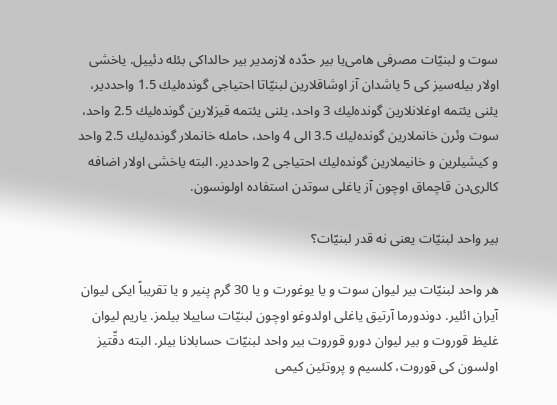سوت و لبنیّات مصرفی هامی‌یا بیر حدّده لازمدیر بیر حالداكی بئله دئییل. یاخشی اولار بیله‌سیز كی 5 یاشدان آز اوشاقلارین لبنیّاتا احتیاجی گونده‌لیك 1.5 واحددیر، یئنی یئتمه اوغلانلارین گونده‌لیك 3 واحد، یئنی یئتمه قیزلارین گونده‌لیك 2.5 واحد، سوت وئرن خانملارین گونده‌لیك 3.5 الی 4 واحد، حامله خانملار گونده‌لیك 2.5 واحد و كیشیلرین و خانیملارین گونده‌لیك احتیاجی 2 واحددیر. البته یاخشی اولار اضافه كالری‌دن قاچماق اوچون آز یاغلی سوتدن استفاده اولونسون.

بیر واحد لبنیّات یعنی نه قدر لبنیّات؟

هر واحد لبنیّات بیر لیوان سوت و یا یوغورت و یا 30 گرم پنیر و یا تقریباً ایكی لیوان آیران ائلیر. دوندورما آرتیق یاغلی اولدوغو اوچون لبنیّات ساییلا بیلمز. یاریم لیوان غلیظ قوروت و بیر لیوان دورو قوروت بیر واحد لبنیّات حسابلانا بیلر. البته دقّتیز اولسون كی قوروت، كلسیم و پروتئین كیمی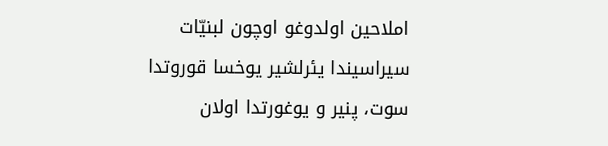املاحین اولدوغو اوچون لبنیّات سیراسیندا یئرلشیر یوخسا قوروتدا سوت، پنیر و یوغورتدا اولان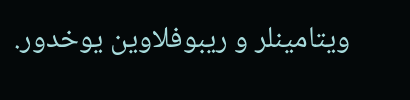ویتامینلر و ریبوفلاوین یوخدور.